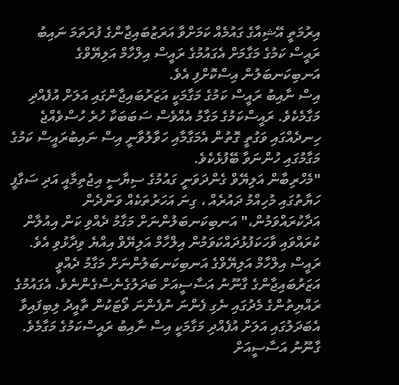އިރުމަތީ އޭޝިއާގެ ގައުމެއް ކަމަށްވާ އަރަޒުބައިޖާންގެ ފުރަތަމަ ނައިބު ރައީސް ކަމުގެ މަގާމަށް އެގައުމުގެ ރައީސް އިލްހާމް އަލިޔޭވްގެ އަނބިކަނބަލުން އިސްކޮށްފި އެވެ.
އިސް ނާއިބު ރައީސް ކަމުގެ މަގާމަކީ އަޒަރުބައިޖާންގައި އަލަށް އުފެއްދި މަގާމެކެވެ. ރައީސްކަމުގެ މަގާމު އެއްވެސް ސަބަބަކާ ހުރެ ހުސްވެއްޖެ ހިނދެއްގައި ވަގުތީ ގޮތުން އެމަގާމާއި ހަވާލުވާނީ އިސް ނައިބުރައީސް ކަމުގެ މަގާމުގައި ހުންނަވާ ބޭފުޅެކެވެ.
"މެހްރިބާން އަލިޔޭވް ގެންދަވަނީ ގައުމުގެ ސިޔާސީ އިޖުތިމާއީ އަދި ސަގާފީ ހަޔާތުގައި މުހިއްމު ދައުރެއް ، ގިނަ އަހަރުތަކެއް ވަންދެން އަދާކުރައްވަމުން،" އަނބިކަނބަލުންނަށް މަގާމު ދެއްވި ކަން އިއުލާން ކުރައްވައި ވާހަކަފުޅުދައްކަވަމުން އިލްހާމް އަލިޔޭވް އިއްޔެ ވިދާޅުވި އެވެ.
ރައީސް އިލްހާމް އަލިޔޭވްގެ އަނބިކަނބަލުންނަށް މަގާމު ދެއްވީ އަޒަރުބައިޖާންގެ ގާނޫނު އަސާސީއަށް ބަދަލުގެނެސްގެންނެވެ. އެގައުމުގެ ރައްޔިތުންގެ މެދުގައި ނެގި ފެންނަ ނުފެންނަ ވޯޓަކުން ތާއީދު ލިބިފައިވާ އެބަދަލުގައި އަލަށް އުފެއްދި މަގާމަކީ އިސް ނާއިބު ރައީސްކަމުގެ މަގާމެވެ. ގާނޫނު އަސާސީއަށް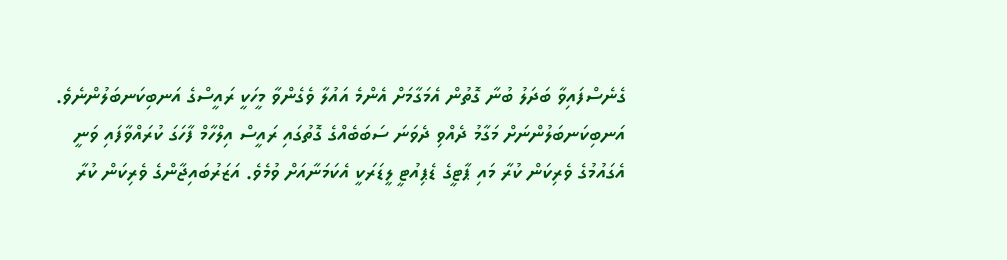ގެނެސްފައިވާ ބަދަލު ބުނާ ގޮތުން އެމަގާމަށް އެންމެ އައުލާ ވެގެންވާ މީހަކީ ރައީސްގެ އަނބިކަނބަލުންނެވެ.
އަނބިކަނބަލުންނަށް މަގާމު ދެއްވި ދެވަނަ ސަބަބެއްގެ ގޮތުގައި ރައީސް އިލްހާމް ފާހަގަ ކުރައްވާފައި ވަނީ އެގައުމުގެ ވެރިކަން ކުރާ މައި ޕާޓީގެ ޑެޕިއުޓީ ލީޑަރަކީ އެކަމަނާއަށް ވުމެވެ. އަޒަރުބައިޖާންގެ ވެރިކަން ކުރާ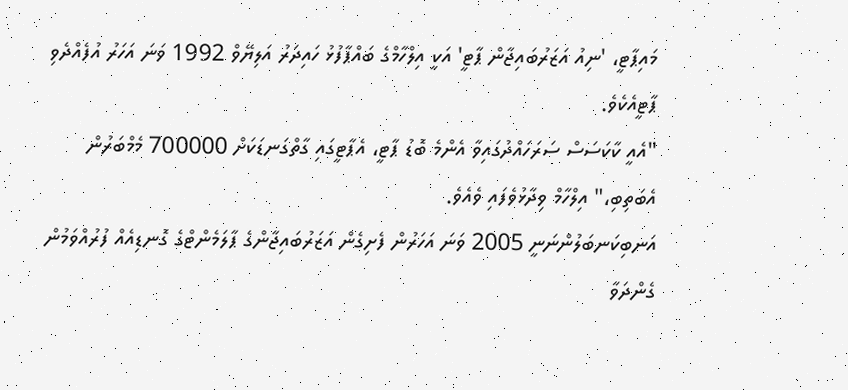މައިޕާޓީ، 'ނިއު އަޒަރުބައިޖާން ޕާޓީ' އަކީ އިލްހާމްގެ ބައްޕާފުޅު ހައިދަރު އަލިޔޭވް 1992 ވަނަ އަހަރު އުފެއްދެވި ޕާޓީއެކެވެ.
"އެއީ ކާކަސަސް ސަރަހައްދުގައިވާ އެންމެ ބޮޑު ޕާޓީ، އެޕާޓީގައި ގާތްގަނޑަކަށް 700000 މެމްބަރުން އެބަތިބި،" އިލްހާމް ވިދާޅުވެފައި ވެއެވެ.
އަނބިކަނބަލުންނަނީ 2005 ވަނަ އަހަރުން ފެށިގެން އަޒަރުބައިޖާންގެ ޕާލަމެންޓްގެ ގޮނޑިއެއް ފުރުއްވަމުން ގެންދަވާ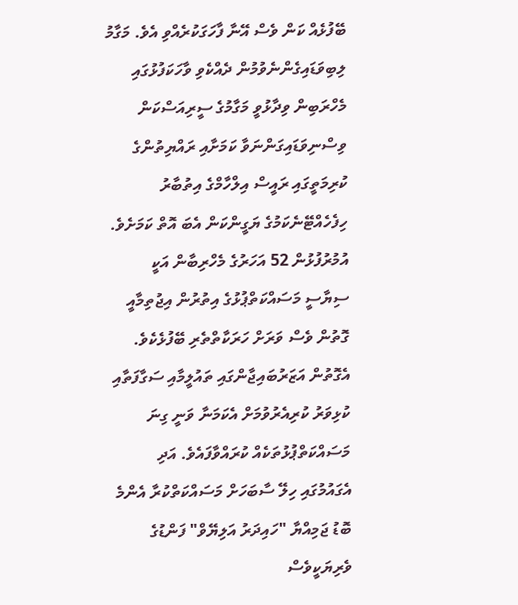ބޭފުޅެއް ކަން ވެސް އޭނާ ފާހަގަކުރެއްވި އެވެ. މަގާމު ލިބިވަޑައިގެންނެވުމުން ދެއްކެވި ވާހަކަފުޅުގައި މެހްރަބިން ވިދާޅުވީ މަގާމުގެ ސީރިއަސްކަން ވިސްނިވަޑައިގަންނަވާ ކަމަށާއި ރައްޔިތުންގެ ކުރިމަތީގައި ރައީސް އިލްހާމްގެ އިތުބާރު ހިފެހެއްޓޭނެކަމުގެ ޔަގީންކަން އެބަ އޮތް ކަމަށެވެ.
އުމުރުފުޅުން 52 އަހަރުގެ މެހްރިބާން އަކީ ސިޔާސީ މަސައްކަތްޕުޅުގެ އިތުރުން އިޖުތިމާއީ ގޮތުން ވެސް ވަރަށް ހަރަކާތްތެރި ބޭފުޅެކެވެ.
އެގޮތުން އަޒަރުބައިޖާންގައި ތައުލީމާއި ސަގާފަތާއި ކުޅިވަރު ކުރިއެރުވުމަށް އެކަމަނާ ވަނީ ގިނަ މަސައްކަތްޕުޅުތަކެއް ކުރައްވާފައެވެ. އަދި އެގައުމުގައި ހިލޭ ސާބަހަށް މަސައްކަތްކުރާ އެންމެ ބޮޑު ޖަމިއްޔާ "ހައިދަރު އަލިޔޭވް" ފަންޑުގެ ވެރިޔަކީވެސް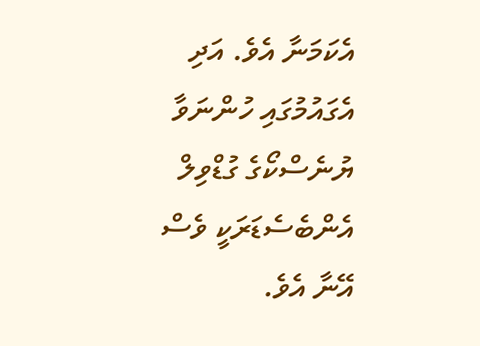އެކަމަނާ އެވެ. އަދި އެގައުމުގައި ހުންނަވާ ޔުނެސްކޯގެ ގުޑްވިލް އެންބެސެޑަރަކީ ވެސް އޭނާ އެވެ.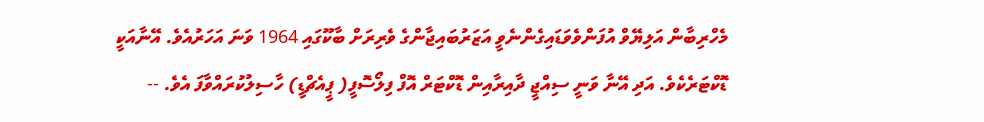މެހްރިބާން އަލިޔޭވް އުފަންވެވަޑައިގެންނެވީ އަޒަރުބައިޖާންގެ ވެރިރަށް ބާކޫގައި 1964 ވަނަ އަހަރުއެވެ. އޭނާއަކީ ޑޮކްޓަރެކެވެ. އަދި އޭނާ ވަނީ ސިއްޖީ ދާއިރާއިން ޑޮކްޓަރް އޮފް ފިލޯސޮފީ( ޕީއެޗްޑީ) ހާސިލުކުރައްވާފަ އެވެ. --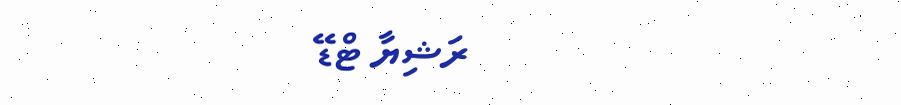ރަޝިޔާ ޓްޑޭ